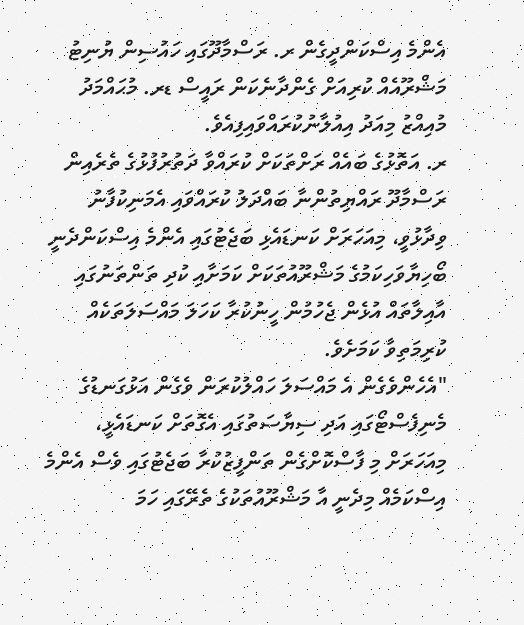އެންމެ އިސްކަންދީގެން ރ. ރަސްމާދޫގައި ހައުސިން ޔުނިޓު މަޝްރޫއެއް ކުރިއަށް ގެންދާނެކަން ރައީސް ޑރ. މުޙައްމަދު މުއިއްޒު މިއަދު އިއުލާނުކުރައްވައިފިއެވެ.
ރ. އަތޮޅުގެ ބައެއް ރަށްތަކަށް ކުރައްވާ ދަތުރުފުޅުގެ ތެރެއިން ރަސްމާދޫ ރައްޔިތުންނާ ބައްދަލު ކުރައްވައި އެމަނިކުފާނު ވިދާޅުވީ، މިއަހަރަށް ކަނޑައެޅި ބަޖެޓުގައި އެންމެ އިސްކަންދެނީ ބޯހިޔާވަހިކަމުގެ މަޝްރޫއުތަކަށް ކަމަށާއި ކުދި ތަންތަނުގައި އާއިލާތައް އުޅެން ޖެހުމުން ހީނުކުރާ ކަހަލަ މައްސަލަތަކެއް ކުރިމަތިވާ ކަމަށެވެ.
"އެހެންވެގެން އެ މައްސަލަ ހައްލުކުރަން ވެގެން އަޅުގަނޑުގެ މެނިފެސްޓޯގައި އަދި ސިޔާސަތުގައި އެގޮތަށް ކަނޑައެޅީ، މިއަހަރަށް މި ފާސްކޮށްގެން ތަންފީޒުކުރާ ބަޖެޓުގައި ވެސް އެންމެ އިސްކަމެއް މިދެނީ އާ މަޝްރޫއުތަކުގެ ތެރޭގައި ހަމަ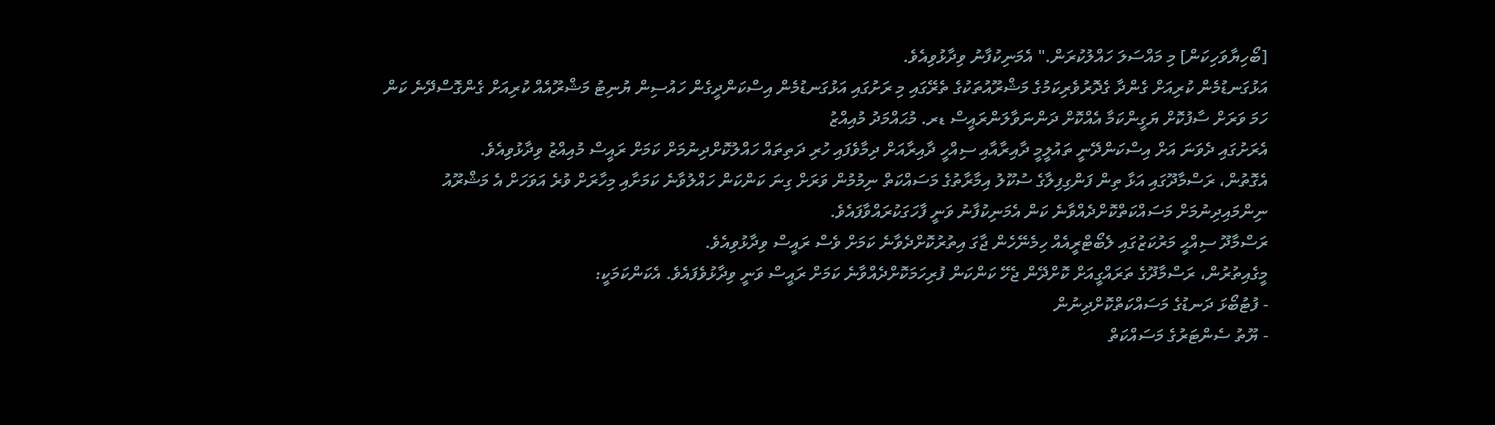[ބޯހިޔާވަހިކަން] މި މައްސަލަ ހައްލުކުރަން." އެމަނިކުފާނު ވިދާޅުވިއެވެ.
އަޅުގަނޑުމެން ކުރިއަށް ގެންދާ ގެދޮރުވެރިކަމުގެ މަޝްރޫއުތަކުގެ ތެރޭގައި މި ރަށުގައި އަޅުގަނޑުމެން އިސްކަންދީގެން ހައުސިން ޔުނިޓު މަޝްރޫއެއް ކުރިއަށް ގެންގޮސްދޭނެ ކަން ހަމަ ވަރަށް ސާފުކޮށް ޔަގީންކަމާ އެއްކޮށް ދަންނަވާލަންރައީސް ޑރ. މުޙައްމަދު މުއިއްޒު
އެރަށުގައި ދެވަނަ އަށް އިސްކަންދޭނީ ތައުލީމީ ދާއިރާއާއި ސިއްހީ ދާއިރާއަށް ދިމާވެފައި ހުރި ދަތިތައް ހައްލުކޮށްދިނުމަށް ކަމަށް ރައީސް މުއިއްޒު ވިދާޅުވިއެވެ.
އެގޮތުން، ރަސްމާދޫގައި އަޅާ ތިން ފަންގިފިލާގެ ސުކޫލު އިމާރާތުގެ މަސައްކަތް ނިމުމުން ވަރަށް ގިނަ ކަންކަން ހައްލުވާނެ ކަމަށާއި މިހާރަށް ވުރެ އަވަހަށް އެ މަޝްރޫއު ނިންމައިދިނުމަށް މަސައްކަތްކޮށްދެއްވާނެ ކަން އެމަނިކުފާނު ވަނީ ފާހަގަކުރައްވާފައެވެ.
ރަސްމާދޫ ސިއްޙީ މަރުކަޒުގައި ލެބޯޓްރީއެއް ހިމެނޭހެން ޖާގަ އިތުރުކޮށްދެވާނެ ކަމަށް ވެސް ރައީސް ވިދާޅުވިއެވެ.
މީގެއިތުރުން، ރަސްމާދޫގެ ތަރައްގީއަށް ކޮށްދޭން ޖެހޭ ކަންކަން ފުރިހަމަކޮށްދެއްވާނެ ކަމަށް ރައީސް ވަނީ ވިދާޅުވެފައެވެ. އެކަންކަމަކީ:
- ފުޓުބޯޅަ ދަނޑުގެ މަސައްކަތްކޮށްދިނުން
- ޔޫތު ސެންޓަރުގެ މަސައްކަތް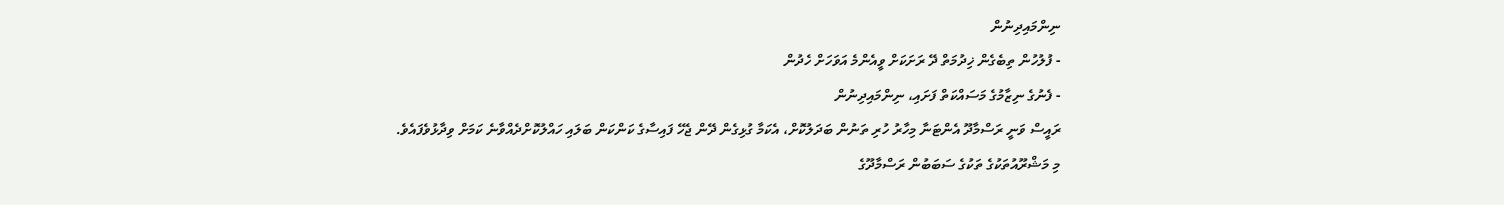ނިންމައިދިނުން
- ފުލުހުން ތިބެގެން ޚިދުމަތް ދޭ ރަށަކަށް ވީއެންމެ އަވަހަށް ހެދުން
- ފެނުގެ ނިޒާމުގެ މަސައްކަތް ފަށައި، ނިންމައިދިނުން
ރައީސް ވަނީ ރަސްމާދޫ އެންޓަނާ މިހާރު ހުރި ތަނުން ބަދަލުކޮށް، އެކަމާ ގުޅިގެން ދޭން ޖެހޭ ފައިސާގެ ކަންކަން ބަލައި ހައްލުކޮށްދެއްވާނެ ކަމަށް ވިދާޅުވެފައެވެ.
މި މަޝްރޫއުތަކުގެ ތަކުގެ ސަބަބުން ރަސްމާދޫގެ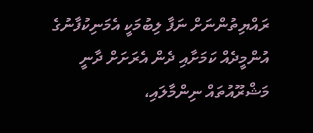ރައްޔިތުންނަށް ނަފާ ލިބުމަކީ އެމަނިކުފާނުގެ އުންމީދެއް ކަމަށާއި ދެން އެރަށަށް ދާނީ މަޝްރޫއުތައް ނިންމާލައި،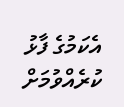އެކަމުގެ ފާޅު ކުރެއްވުމަށް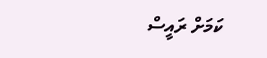ކަމަށް ރައީސް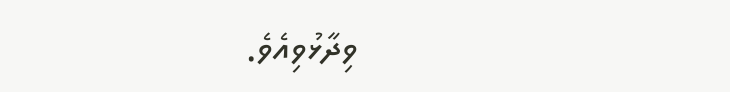ވިދާޅުވިއެވެ.